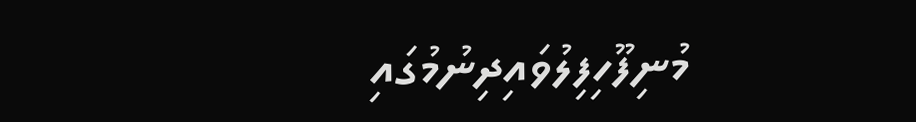މުނިފޫހިފިލުވައިދިނުމުގައި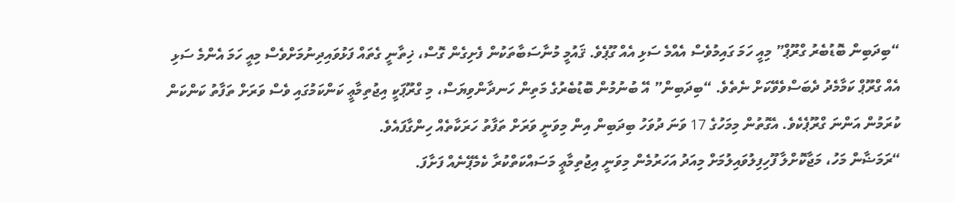“ބިދަބިން ބޮޑުބެރު ގްރޫޕް” މިއީ ހަމަ ގައިމުވެސް އެއްމެ ސަޅި އެއް ގޫޕެވެ. ޤައުމީ މުނާސަބާތަކުން ފެށިގެން ގޮސް، ޚިތާނީ ގެތައް ފަޅުވައިދިނުމަށްވެސް މިއީ ހަމަ އެންމެ ސަޅި އެއް ގްރޫޕް ކަމާމެދު ދެބަސްވެވޭކަށް ނެތެވެ. “ބިދަބިން” އޭ ބުނުމުން ބޮޑުބެރުގެ މަތިން ހަނދާންވިޔަސް، މި ގްރޫޕަކީ އިޖުތިމާޢީ ކަންކަމުގައި ވެސް ވަރަށް ތަފާތު ކަންކަން ކުރަމުން އަންނަ ގްރޫޕެކެވެ. އެގޮތުން މިމަހުގެ 17 ވަނަ ދުވަހު ބިދަބިން އިން މިވަނީ ވަރަށް ތަފާތު ހަރަކާތެއް ހިންގާފައެވެ.
“ރަމަޟާން މަހު، މަޖާކޮށްލާ ފޫހިފިލުވައިލުމަށް މިއަދު އަހަރުމެން މިވަނީ އިޖުތިމާޢީ މަސައްކަތްކުރާ ކެމެޕޭނެއް ފަށާފަ.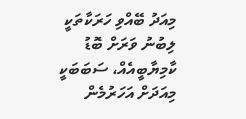މިއަދު ބޭއްވި ހަރަކާތަކީ ލިބުނު ވަރަށް ބޮޑު ކާމިޔާބީއެއް، ސަބަބަކީ މިއަދަށް އަހަރުމެން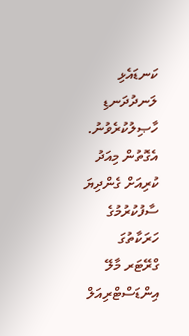ކަނޑައެޅި ލަނދުދަނޑި ހާޞިލުކުރެވުނު. އެގޮތުން މިއަދު ކުރިއަށް ގެންދިޔަ ސާފުކުރުމުގެ ހަރަކާތުގަ ގްރޭޓަރ މާލޭ އިންޑަސްޓްރިއަލް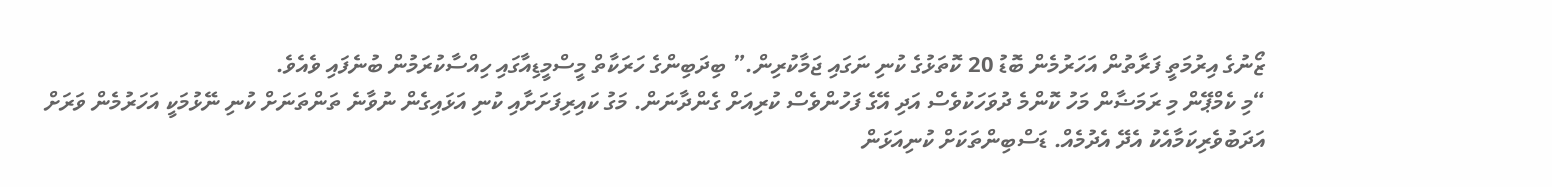ޒޯނުގެ އިރުމަތީ ފަރާތުން އަހަރުމެން ބޮޑު 20 ކޮތަޅުގެ ކުނި ނަގައި ޖަމާކުރިން.” ބިދަބިންގެ ހަރަކާތް މީސްމީޑިއާގައި ހިއްސާކުރަމުން ބުނެފައި ވެއެވެ.
“މި ކެމްޕޭން މި ރަމަޟާން މަހު ކޮންމެ ދުވަހަކުވެސް އަދި އޭގެ ފަހުންވެސް ކުރިއަށް ގެންދާނަން. މަގު ކައިރިފަށަށާއި ކުނި އަޅައިގެން ނުވާނެ ތަންތަނަށް ކުނި ނޭޅުމަކީ އަހަރުމެން ވަރަށް އަދަބުވެރިކަމާއެކު އެދޭ އެދުމެއް. ޑަސްބިންތަކަށް ކުނިއަޅަން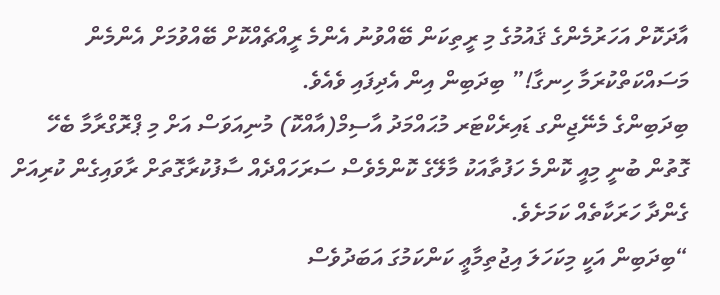އާދަކޮށް އަހަރުމެންގެ ޤައުމުގެ މި ރީތިކަން ބޭއްވުނު އެންމެ ރީއްޗެއްކޮށް ބޭއްވުމަށް އެންމެން މަސައްކަތްކުރަމާ ހިނގާ!” ބިދަބިން އިން އެދިފައި ވެއެވެ.
ބިދަބިންގެ މެނޭޖިންގ ޑައިރެކްޓަރ މުޙައްމަދު އާސިމް(އާއްކޮ) މުނިއަވަސް އަށް މި ޕްރޮގްރާމާ ބެހޭ ގޮތުން ބުނީ މިއީ ކޮންމެ ހަފުތާއަކު މާލޭގެ ކޮންމެވެސް ސަރަހައްދެއް ސާފުކުރާގޮތަށް ރާވައިގެން ކުރިއަށް ގެންދާ ހަރަކާތެއް ކަމަށެވެ.
“ބިދަބިން އަކީ މިކަހަލަ އިޖުތިމާޢީ ކަންކަމުގަ އަބަދުވެސް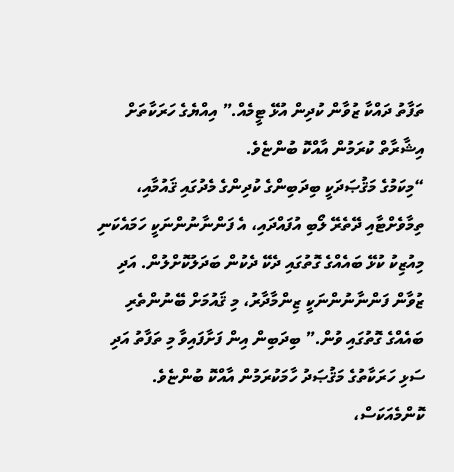ތަފާތު ދައްކާ ޒުވާން ކުދިން އުޅޭ ޓީމެއް.” އިއްޔެގެ ހަރަކާތަށް އިޝާރާތް ކުރަމުން އާއްކޮ ބުންޏެވެ.
“މިކަމުގެ މަޤުޞަދަކީ ބިދަބިންގެ ކުދިންގެ މެދުގައި ޤައުމާއި، ތިމާވެށްޓާއި ދޭތެރޭ ލޯބި އުފައްދައި، އެ ފަންނާނުންނަކީ ހަމައެކަނި މިއުޒިކު ކުޅޭ ބައެއްގެ ގޮތުގައި ދެކޭ ދެކުން ބަދަލުކޮށްލުން. އަދި ޒުވާން ފަންނާނުންނަކީ ޒިންމާދާރު، މި ޤައުމަށް ބޭނުންތެރި ބައެއްގެ ގޮތުގައި ވުން.” ބިދަބިން އިން ފަށާފައިވާ މި ތަފާތު އަދި ސަޅި ހަރަކާތުގެ މަޤުޞަދު ހާމަކުރަމުން އާއްކޮ ބުންޏެވެ.
ކޮންމެއަކަސް،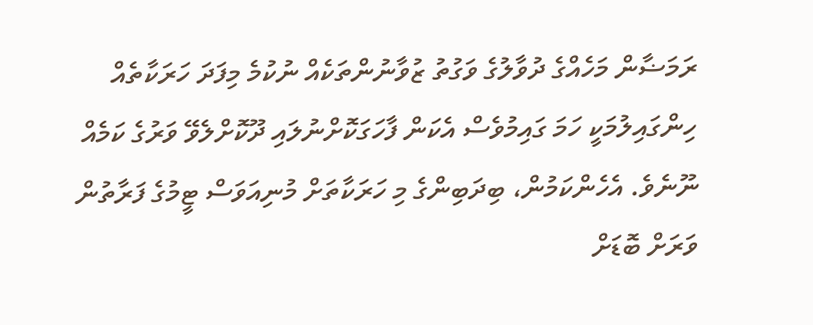ރަމަޟާން މަހެއްގެ ދުވާލުގެ ވަގުތު ޒުވާނުންތަކެއް ނުކުމެ މިފަދަ ހަރަކާތެއް ހިންގައިލުމަކީ ހަމަ ގައިމުވެސް އެކަން ފާހަގަކޮށްނުލައި ދޫކޮށްލެވޭ ވަރުގެ ކަމެއް ނޫނެވެ. އެހެންކަމުން، ބިދަބިންގެ މި ހަރަކާތަށް މުނިއަވަސް ޓީމުގެ ފަރާތުން ވަރަށް ބޮޑަށް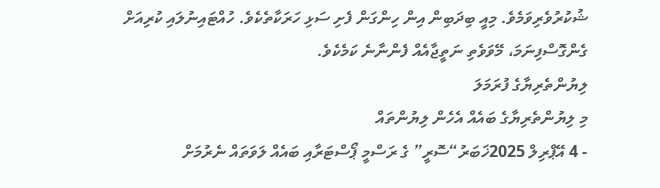ޝުކުރުވެރިވަމެވެ. މިއީ ބިދަބިން އިން ހިންގަން ފެށި ސަޅި ހަރަކާތެކެވެ. ހުއްޓައިނުލައި ކުރިއަށް ގެންގޮސްފިނަމަ، މޭވަވެތި ނަތީޖާއެއް ފެންނާނެ ކަމެކެވެ.
ލިޔުންތެރިޔާގެ ފުރަމަލަ
މި ލިޔުންތެރިޔާގެ ބައެއް އެހެން ލިޔުންތައް
- 4 އޭޕްރިލް 2025ޚަބަރު“ސޮރީ” ގެ ރަސްމީ ޕޯސްޓަރާއި ބައެއް ލަވަތައް ނެރުމަށް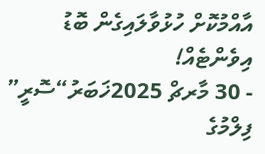އާއްމުކޮށް ހުޅުވާލައިގެން ބޮޑު އިވެންޓެއް!
- 30 މާރޗް 2025ޚަބަރު“ސޮރީ” ފިލްމުގެ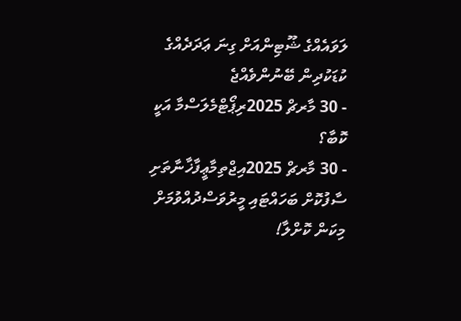ލަވައެއްގެ ޝޫޓިންއަށް ގިނަ ޢަދަދެއްގެ ކުޑަކުދިން ބޭނުންވެއްޖެ
- 30 މާރޗް 2025ރިޕޯޓްމެލަސްމާ އަކީ ކޮބާ؟
- 30 މާރޗް 2025އިޖްތިމާޢީފާޚާނާތަށި ސާފުކޮށް ބަހައްޓައި މީރުވަސްދުއްވުމަށް މިކަން ކޮށްލާ!